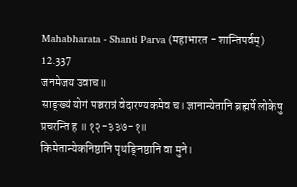Mahabharata - Shanti Parva (महाभारत - शान्तिपर्वम्)
12.337
जनमेजय उवाच॥
साङ्ख्यं योगं पञ्चरात्रं वेदारण्यकमेव च। ज्ञानान्येतानि ब्रह्मर्षे लोकेषु प्रचरन्ति ह ॥१२-३३७-१॥
किमेतान्येकनिष्ठानि पृथङ्निष्ठानि वा मुने।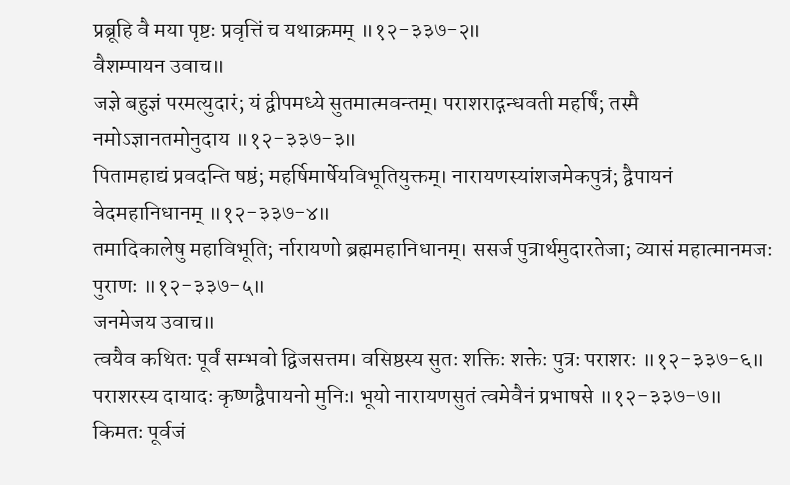प्रब्रूहि वै मया पृष्टः प्रवृत्तिं च यथाक्रमम् ॥१२-३३७-२॥
वैशम्पायन उवाच॥
जज्ञे बहुज्ञं परमत्युदारं; यं द्वीपमध्ये सुतमात्मवन्तम्। पराशराद्गन्धवती महर्षिं; तस्मै नमोऽज्ञानतमोनुदाय ॥१२-३३७-३॥
पितामहाद्यं प्रवदन्ति षष्ठं; महर्षिमार्षेयविभूतियुक्तम्। नारायणस्यांशजमेकपुत्रं; द्वैपायनं वेदमहानिधानम् ॥१२-३३७-४॥
तमादिकालेषु महाविभूति; र्नारायणो ब्रह्ममहानिधानम्। ससर्ज पुत्रार्थमुदारतेजा; व्यासं महात्मानमजः पुराणः ॥१२-३३७-५॥
जनमेजय उवाच॥
त्वयैव कथितः पूर्वं सम्भवो द्विजसत्तम। वसिष्ठस्य सुतः शक्तिः शक्तेः पुत्रः पराशरः ॥१२-३३७-६॥
पराशरस्य दायादः कृष्णद्वैपायनो मुनिः। भूयो नारायणसुतं त्वमेवैनं प्रभाषसे ॥१२-३३७-७॥
किमतः पूर्वजं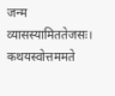जन्म व्यासस्यामिततेजसः। कथयस्वोत्तममते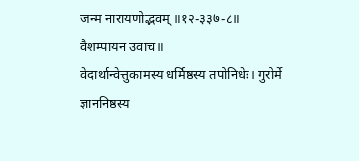जन्म नारायणोद्भवम् ॥१२-३३७-८॥
वैशम्पायन उवाच॥
वेदार्थान्वेत्तुकामस्य धर्मिष्ठस्य तपोनिधेः। गुरोर्मे ज्ञाननिष्ठस्य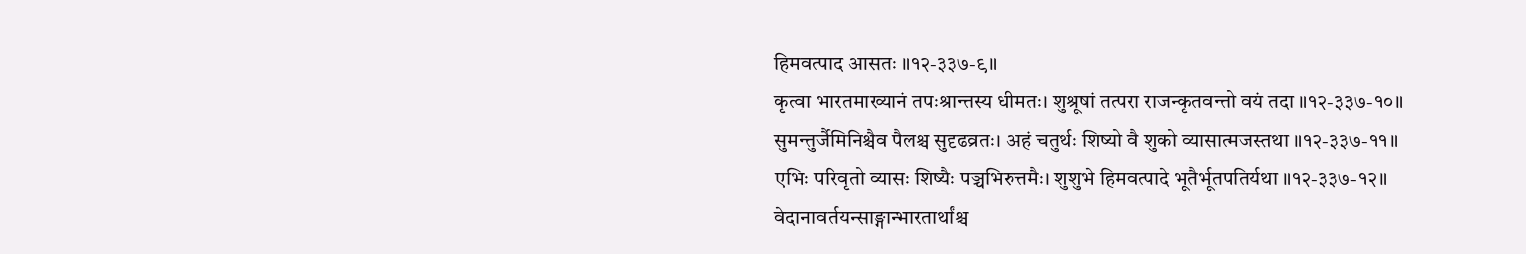हिमवत्पाद आसतः ॥१२-३३७-९॥
कृत्वा भारतमाख्यानं तपःश्रान्तस्य धीमतः। शुश्रूषां तत्परा राजन्कृतवन्तो वयं तदा ॥१२-३३७-१०॥
सुमन्तुर्जैमिनिश्चैव पैलश्च सुदृढव्रतः। अहं चतुर्थः शिष्यो वै शुको व्यासात्मजस्तथा ॥१२-३३७-११॥
एभिः परिवृतो व्यासः शिष्यैः पञ्चभिरुत्तमैः। शुशुभे हिमवत्पादे भूतैर्भूतपतिर्यथा ॥१२-३३७-१२॥
वेदानावर्तयन्साङ्गान्भारतार्थांश्च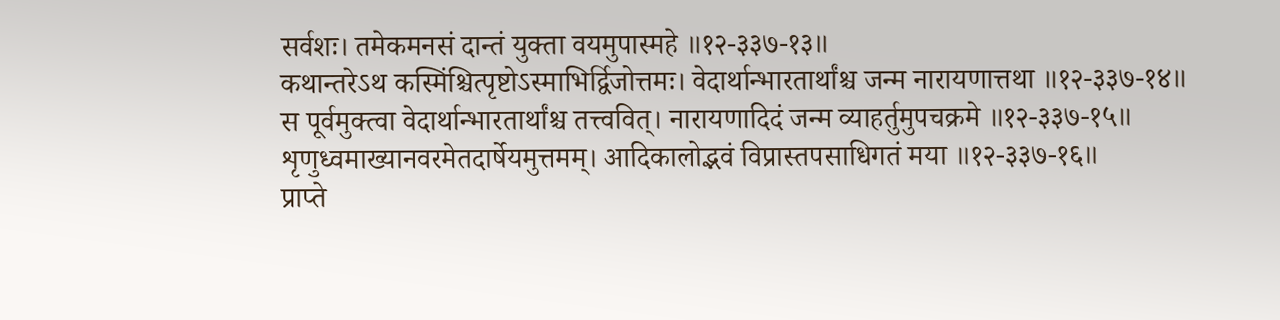सर्वशः। तमेकमनसं दान्तं युक्ता वयमुपास्महे ॥१२-३३७-१३॥
कथान्तरेऽथ कस्मिंश्चित्पृष्टोऽस्माभिर्द्विजोत्तमः। वेदार्थान्भारतार्थांश्च जन्म नारायणात्तथा ॥१२-३३७-१४॥
स पूर्वमुक्त्वा वेदार्थान्भारतार्थांश्च तत्त्ववित्। नारायणादिदं जन्म व्याहर्तुमुपचक्रमे ॥१२-३३७-१५॥
शृणुध्वमाख्यानवरमेतदार्षेयमुत्तमम्। आदिकालोद्भवं विप्रास्तपसाधिगतं मया ॥१२-३३७-१६॥
प्राप्ते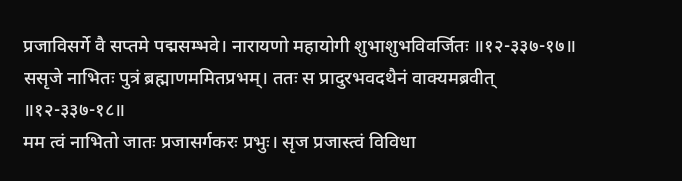प्रजाविसर्गे वै सप्तमे पद्मसम्भवे। नारायणो महायोगी शुभाशुभविवर्जितः ॥१२-३३७-१७॥
ससृजे नाभितः पुत्रं ब्रह्माणममितप्रभम्। ततः स प्रादुरभवदथैनं वाक्यमब्रवीत् ॥१२-३३७-१८॥
मम त्वं नाभितो जातः प्रजासर्गकरः प्रभुः। सृज प्रजास्त्वं विविधा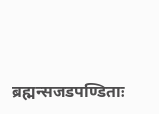ब्रह्मन्सजडपण्डिताः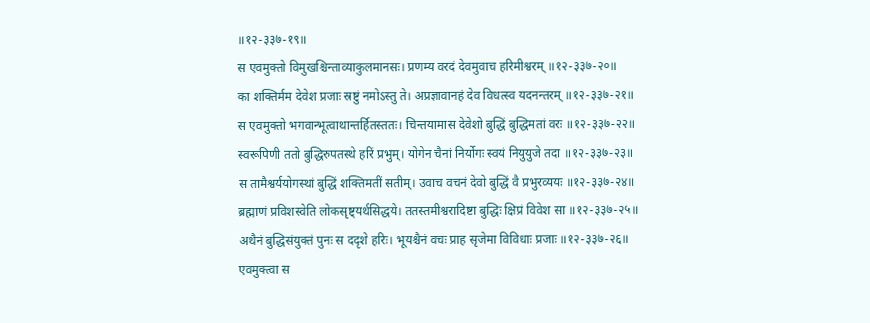॥१२-३३७-१९॥
स एवमुक्तो विमुखश्चिन्ताव्याकुलमानसः। प्रणम्य वरदं देवमुवाच हरिमीश्वरम् ॥१२-३३७-२०॥
का शक्तिर्मम देवेश प्रजाः स्रष्टुं नमोऽस्तु ते। अप्रज्ञावानहं देव विधत्स्व यदनन्तरम् ॥१२-३३७-२१॥
स एवमुक्तो भगवान्भूत्वाथान्तर्हितस्ततः। चिन्तयामास देवेशो बुद्धिं बुद्धिमतां वरः ॥१२-३३७-२२॥
स्वरूपिणी ततो बुद्धिरुपतस्थे हरिं प्रभुम्। योगेन चैनां निर्योगः स्वयं नियुयुजे तदा ॥१२-३३७-२३॥
स तामैश्वर्ययोगस्थां बुद्धिं शक्तिमतीं सतीम्। उवाच वचनं देवो बुद्धिं वै प्रभुरव्ययः ॥१२-३३७-२४॥
ब्रह्माणं प्रविशस्वेति लोकसृष्ट्यर्थसिद्धये। ततस्तमीश्वरादिष्टा बुद्धिः क्षिप्रं विवेश सा ॥१२-३३७-२५॥
अथैनं बुद्धिसंयुक्तं पुनः स ददृशे हरिः। भूयश्चैनं वचः प्राह सृजेमा विविधाः प्रजाः ॥१२-३३७-२६॥
एवमुक्त्वा स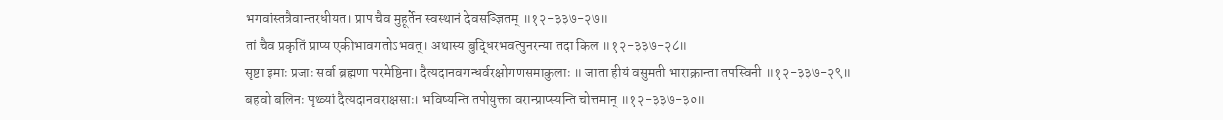भगवांस्तत्रैवान्तरधीयत। प्राप चैव मुहूर्तेन स्वस्थानं देवसञ्ज्ञितम् ॥१२-३३७-२७॥
तां चैव प्रकृतिं प्राप्य एकीभावगतोऽभवत्। अथास्य बुद्धिरभवत्पुनरन्या तदा किल ॥१२-३३७-२८॥
सृष्टा इमाः प्रजाः सर्वा ब्रह्मणा परमेष्ठिना। दैत्यदानवगन्धर्वरक्षोगणसमाकुलाः ॥ जाता हीयं वसुमती भाराक्रान्ता तपस्विनी ॥१२-३३७-२९॥
बहवो बलिनः पृथ्व्यां दैत्यदानवराक्षसाः। भविष्यन्ति तपोयुक्ता वरान्प्राप्स्यन्ति चोत्तमान् ॥१२-३३७-३०॥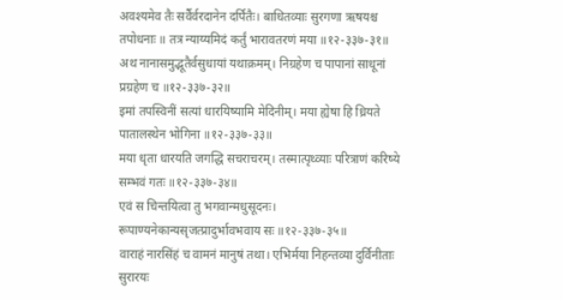अवश्यमेव तैः सर्वैर्वरदानेन दर्पितैः। बाधितव्याः सुरगणा ऋषयश्च तपोधनाः ॥ तत्र न्याय्यमिदं कर्तुं भारावतरणं मया ॥१२-३३७-३१॥
अथ नानासमुद्भूतैर्वसुधायां यथाक्रमम्। निग्रहेण च पापानां साधूनां प्रग्रहेण च ॥१२-३३७-३२॥
इमां तपस्विनीं सत्यां धारयिष्यामि मेदिनीम्। मया ह्येषा हि ध्रियते पातालस्थेन भोगिना ॥१२-३३७-३३॥
मया धृता धारयति जगद्धि सचराचरम्। तस्मात्पृथ्व्याः परित्राणं करिष्ये सम्भवं गतः ॥१२-३३७-३४॥
एवं स चिन्तयित्वा तु भगवान्मधुसूदनः। रूपाण्यनेकान्यसृजत्प्रादुर्भावभवाय सः ॥१२-३३७-३५॥
वाराहं नारसिंहं च वामनं मानुषं तथा। एभिर्मया निहन्तव्या दुर्विनीताः सुरारयः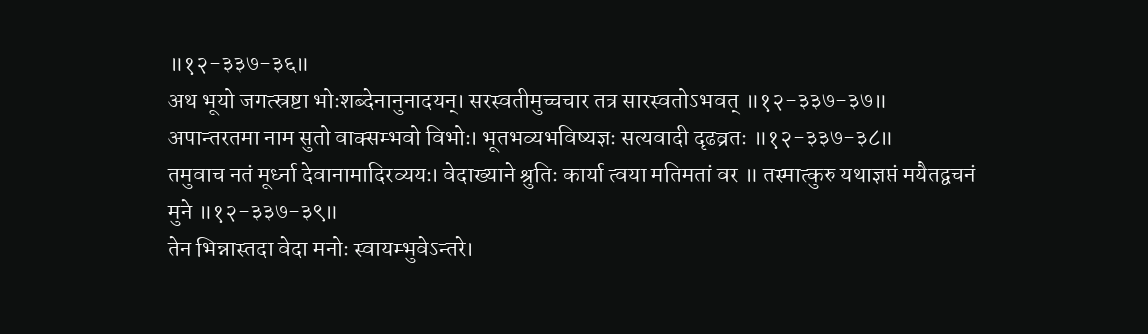॥१२-३३७-३६॥
अथ भूयो जगत्स्रष्टा भोःशब्देनानुनादयन्। सरस्वतीमुच्चचार तत्र सारस्वतोऽभवत् ॥१२-३३७-३७॥
अपान्तरतमा नाम सुतो वाक्सम्भवो विभोः। भूतभव्यभविष्यज्ञः सत्यवादी दृढव्रतः ॥१२-३३७-३८॥
तमुवाच नतं मूर्ध्ना देवानामादिरव्ययः। वेदाख्याने श्रुतिः कार्या त्वया मतिमतां वर ॥ तस्मात्कुरु यथाज्ञप्तं मयैतद्वचनं मुने ॥१२-३३७-३९॥
तेन भिन्नास्तदा वेदा मनोः स्वायम्भुवेऽन्तरे।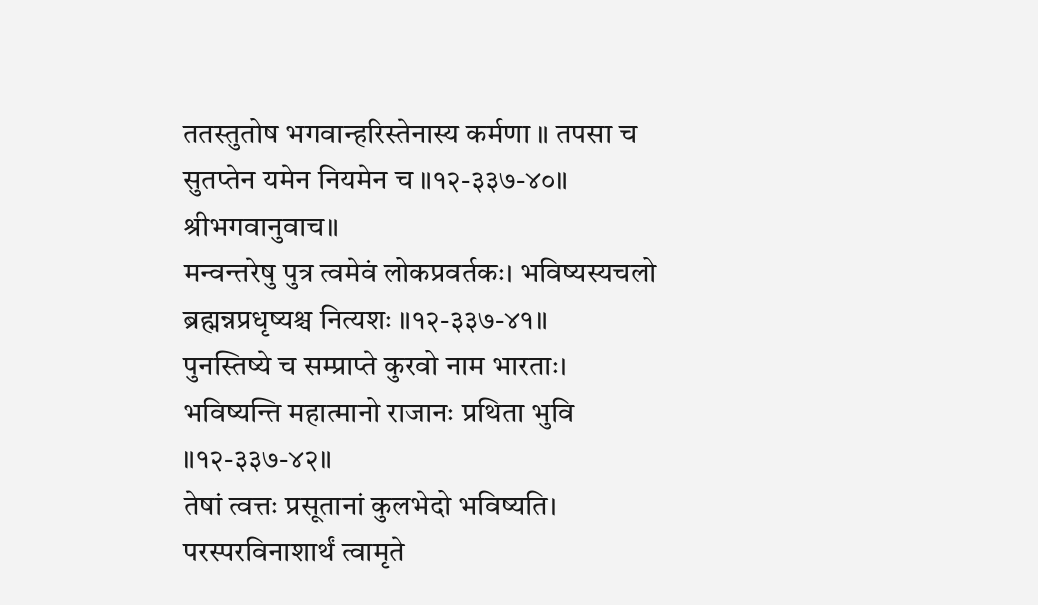ततस्तुतोष भगवान्हरिस्तेनास्य कर्मणा ॥ तपसा च सुतप्तेन यमेन नियमेन च ॥१२-३३७-४०॥
श्रीभगवानुवाच॥
मन्वन्तरेषु पुत्र त्वमेवं लोकप्रवर्तकः। भविष्यस्यचलो ब्रह्मन्नप्रधृष्यश्च नित्यशः ॥१२-३३७-४१॥
पुनस्तिष्ये च सम्प्राप्ते कुरवो नाम भारताः। भविष्यन्ति महात्मानो राजानः प्रथिता भुवि ॥१२-३३७-४२॥
तेषां त्वत्तः प्रसूतानां कुलभेदो भविष्यति। परस्परविनाशार्थं त्वामृते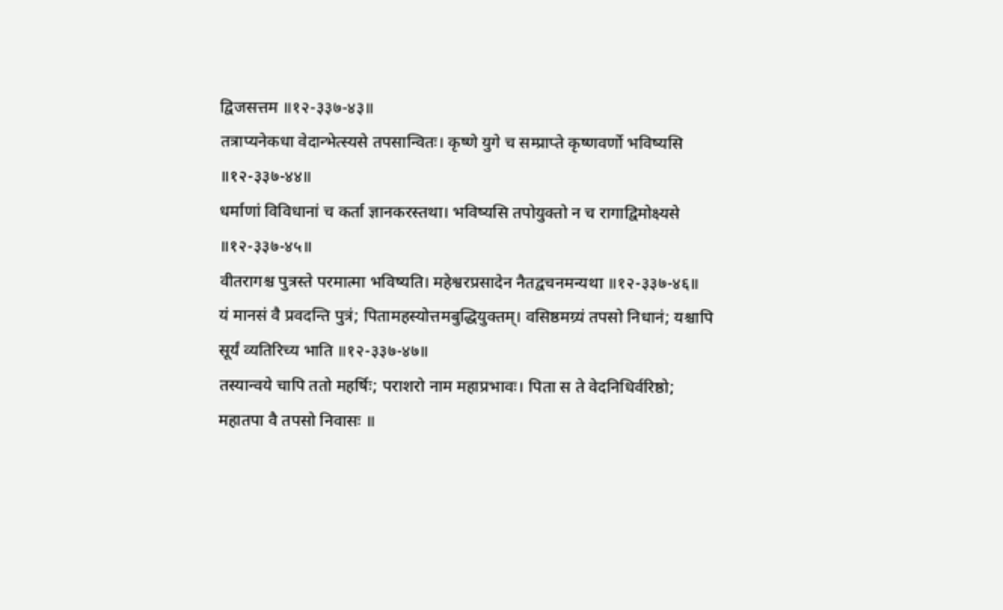द्विजसत्तम ॥१२-३३७-४३॥
तत्राप्यनेकधा वेदान्भेत्स्यसे तपसान्वितः। कृष्णे युगे च सम्प्राप्ते कृष्णवर्णो भविष्यसि ॥१२-३३७-४४॥
धर्माणां विविधानां च कर्ता ज्ञानकरस्तथा। भविष्यसि तपोयुक्तो न च रागाद्विमोक्ष्यसे ॥१२-३३७-४५॥
वीतरागश्च पुत्रस्ते परमात्मा भविष्यति। महेश्वरप्रसादेन नैतद्वचनमन्यथा ॥१२-३३७-४६॥
यं मानसं वै प्रवदन्ति पुत्रं; पितामहस्योत्तमबुद्धियुक्तम्। वसिष्ठमग्र्यं तपसो निधानं; यश्चापि सूर्यं व्यतिरिच्य भाति ॥१२-३३७-४७॥
तस्यान्वये चापि ततो महर्षिः; पराशरो नाम महाप्रभावः। पिता स ते वेदनिधिर्वरिष्ठो; महातपा वै तपसो निवासः ॥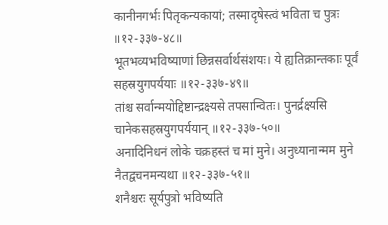कानीनगर्भः पितृकन्यकायां; तस्मादृषेस्त्वं भविता च पुत्रः ॥१२-३३७-४८॥
भूतभव्यभविष्याणां छिन्नसर्वार्थसंशयः। ये ह्यतिक्रान्तकाः पूर्वं सहस्रयुगपर्ययाः ॥१२-३३७-४९॥
तांश्च सर्वान्मयोद्दिष्टान्द्रक्ष्यसे तपसान्वितः। पुनर्द्रक्ष्यसि चानेकसहस्रयुगपर्ययान् ॥१२-३३७-५०॥
अनादिनिधनं लोके चक्रहस्तं च मां मुने। अनुध्यानान्मम मुने नैतद्वचनमन्यथा ॥१२-३३७-५१॥
शनैश्चरः सूर्यपुत्रो भविष्यति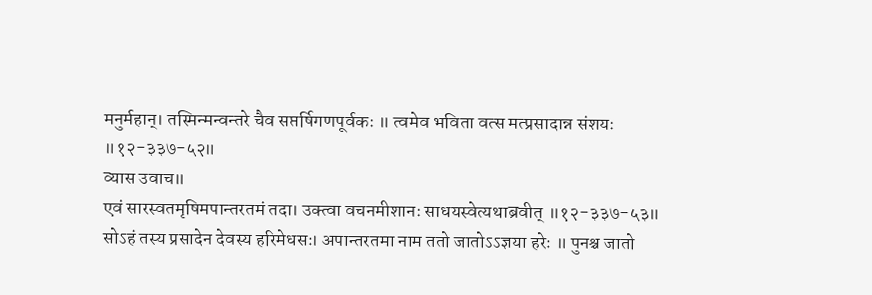मनुर्महान्। तस्मिन्मन्वन्तरे चैव सप्तर्षिगणपूर्वकः ॥ त्वमेव भविता वत्स मत्प्रसादान्न संशयः ॥१२-३३७-५२॥
व्यास उवाच॥
एवं सारस्वतमृषिमपान्तरतमं तदा। उक्त्वा वचनमीशानः साधयस्वेत्यथाब्रवीत् ॥१२-३३७-५३॥
सोऽहं तस्य प्रसादेन देवस्य हरिमेधसः। अपान्तरतमा नाम ततो जातोऽऽज्ञया हरेः ॥ पुनश्च जातो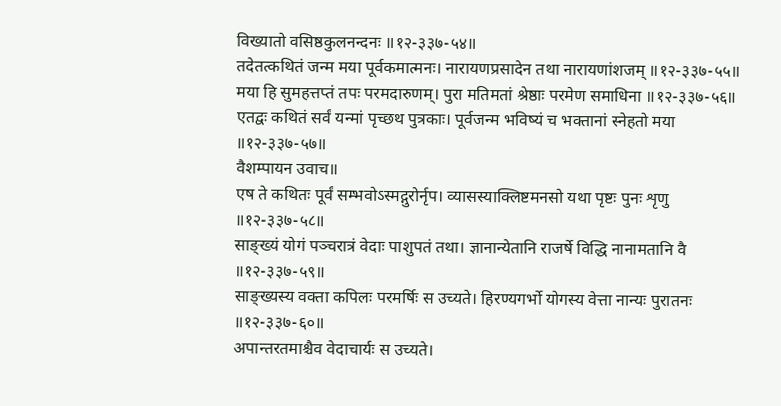विख्यातो वसिष्ठकुलनन्दनः ॥१२-३३७-५४॥
तदेतत्कथितं जन्म मया पूर्वकमात्मनः। नारायणप्रसादेन तथा नारायणांशजम् ॥१२-३३७-५५॥
मया हि सुमहत्तप्तं तपः परमदारुणम्। पुरा मतिमतां श्रेष्ठाः परमेण समाधिना ॥१२-३३७-५६॥
एतद्वः कथितं सर्वं यन्मां पृच्छथ पुत्रकाः। पूर्वजन्म भविष्यं च भक्तानां स्नेहतो मया ॥१२-३३७-५७॥
वैशम्पायन उवाच॥
एष ते कथितः पूर्वं सम्भवोऽस्मद्गुरोर्नृप। व्यासस्याक्लिष्टमनसो यथा पृष्टः पुनः शृणु ॥१२-३३७-५८॥
साङ्ख्यं योगं पञ्चरात्रं वेदाः पाशुपतं तथा। ज्ञानान्येतानि राजर्षे विद्धि नानामतानि वै ॥१२-३३७-५९॥
साङ्ख्यस्य वक्ता कपिलः परमर्षिः स उच्यते। हिरण्यगर्भो योगस्य वेत्ता नान्यः पुरातनः ॥१२-३३७-६०॥
अपान्तरतमाश्चैव वेदाचार्यः स उच्यते।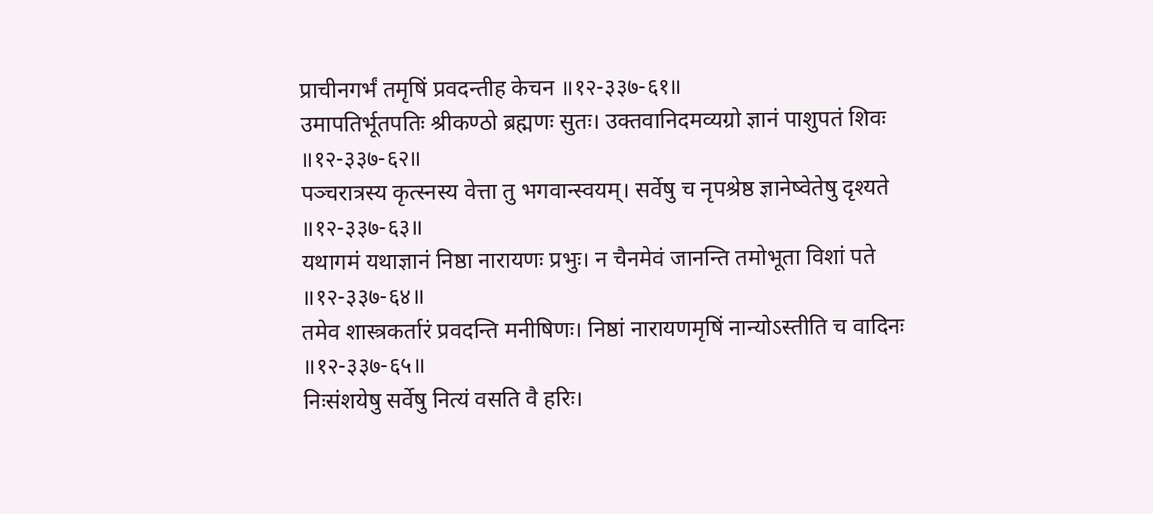प्राचीनगर्भं तमृषिं प्रवदन्तीह केचन ॥१२-३३७-६१॥
उमापतिर्भूतपतिः श्रीकण्ठो ब्रह्मणः सुतः। उक्तवानिदमव्यग्रो ज्ञानं पाशुपतं शिवः ॥१२-३३७-६२॥
पञ्चरात्रस्य कृत्स्नस्य वेत्ता तु भगवान्स्वयम्। सर्वेषु च नृपश्रेष्ठ ज्ञानेष्वेतेषु दृश्यते ॥१२-३३७-६३॥
यथागमं यथाज्ञानं निष्ठा नारायणः प्रभुः। न चैनमेवं जानन्ति तमोभूता विशां पते ॥१२-३३७-६४॥
तमेव शास्त्रकर्तारं प्रवदन्ति मनीषिणः। निष्ठां नारायणमृषिं नान्योऽस्तीति च वादिनः ॥१२-३३७-६५॥
निःसंशयेषु सर्वेषु नित्यं वसति वै हरिः।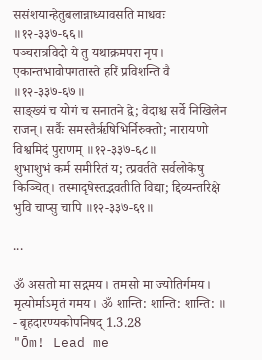ससंशयान्हेतुबलान्नाध्यावसति माधवः ॥१२-३३७-६६॥
पञ्चरात्रविदो ये तु यथाक्रमपरा नृप। एकान्तभावोपगतास्ते हरिं प्रविशन्ति वै ॥१२-३३७-६७॥
साङ्ख्यं च योगं च सनातने द्वे; वेदाश्च सर्वे निखिलेन राजन्। सर्वैः समस्तैरृषिभिर्निरुक्तो; नारायणो विश्वमिदं पुराणम् ॥१२-३३७-६८॥
शुभाशुभं कर्म समीरितं य; त्प्रवर्तते सर्वलोकेषु किञ्चित्। तस्मादृषेस्तद्भवतीति विद्या; द्दिव्यन्तरिक्षे भुवि चाप्सु चापि ॥१२-३३७-६९॥

...

ॐ असतो मा सद्गमय। तमसो मा ज्योतिर्गमय। मृत्योर्माऽमृतं गमय। ॐ शान्ति: शान्ति: शान्ति: ॥ - बृहदारण्यकोपनिषद् 1.3.28
"Ōm! Lead me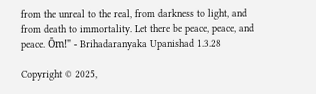from the unreal to the real, from darkness to light, and from death to immortality. Let there be peace, peace, and peace. Ōm!" - Brihadaranyaka Upanishad 1.3.28

Copyright © 2025,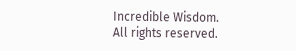Incredible Wisdom.
All rights reserved.